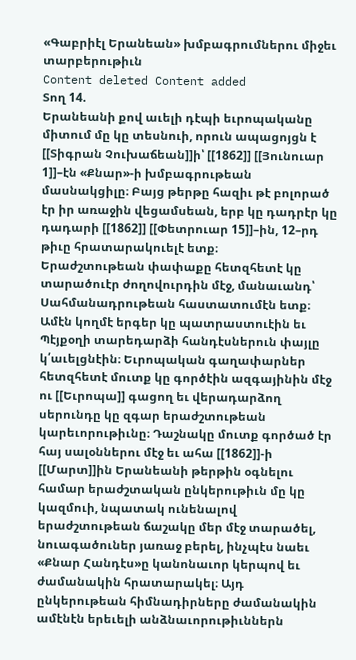«Գաբրիէլ Երանեան» խմբագրումներու միջեւ տարբերութիւն
Content deleted Content added
Տող 14.
Երանեանի քով աւելի դէպի եւրոպականը միտում մը կը տեսնուի, որուն ապացոյցն է [[Տիգրան Չուխաճեան]]ի՝ [[1862]] [[Յունուար 1]]–էն «Քնար»-ի խմբագրութեան մասնակցիլը։ Բայց թերթը հազիւ թէ բոլորած էր իր առաջին վեցամսեան, երբ կը դադրէր կը դադարի [[1862]] [[Փետրուար 15]]–ին, 12–րդ թիւը հրատարակուելէ ետք։
Երաժշտութեան փափաքը հետզհետէ կը տարածուէր ժողովուրդին մէջ, մանաւանդ՝ Սահմանադրութեան հաստատումէն ետք։ Ամէն կողմէ երգեր կը պատրաստուէին եւ Պէյքօղի տարեդարձի հանդէսներուն փայլը կ՛աւելցնէին։ Եւրոպական գաղափարներ հետզհետէ մուտք կը գործէին ազգայինին մէջ ու [[Եւրոպա]] գացող եւ վերադարձող սերունդը կը զգար երաժշտութեան կարեւորութիւնը։ Դաշնակը մուտք գործած էր հայ սալօններու մէջ եւ ահա [[1862]]-ի [[Մարտ]]ին Երանեանի թերթին օգնելու համար երաժշտական ընկերութիւն մը կը կազմուի, նպատակ ունենալով երաժշտութեան ճաշակը մեր մէջ տարածել, նուագածուներ յառաջ բերել, ինչպէս նաեւ «Քնար Հանդէս»ը կանոնաւոր կերպով եւ ժամանակին հրատարակել։ Այդ ընկերութեան հիմնադիրները ժամանակին ամէնէն երեւելի անձնաւորութիւններն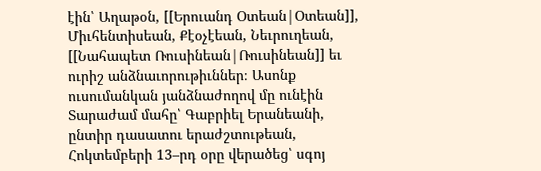էին՝ Աղաթօն, [[Երուանդ Օտեան|Օտեան]], Միւհենտիսեան, Քէօչէեան, Նեւրուղեան, [[Նահապետ Ռուսինեան|Ռուսինեան]] եւ ուրիշ անձնաւորութիւններ։ Ասոնք ուսումանկան յանձնաժողով մը ունէին
Տարաժամ մահը՝ Գաբրիել Երանեանի, ընտիր դասատու երաժշտութեան, Հոկտեմբերի 13–րդ օրը վերածեց՝ սգոյ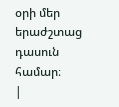օրի մեր երաժշտաց դասուն համար։
|